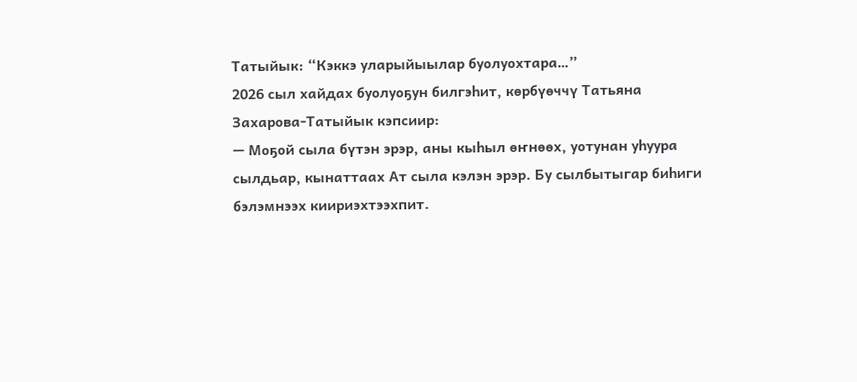Татыйык: “Кэккэ уларыйыылар буолуохтара…”
2026 сыл хайдах буолуоҕун билгэһит, көрбүөччү Татьяна Захарова-Татыйык кэпсиир:
— Моҕой сыла бүтэн эрэр, аны кыһыл өҥнөөх, уотунан уһуура сылдьар, кынаттаах Ат сыла кэлэн эрэр. Бу сылбытыгар биһиги бэлэмнээх киириэхтээхпит.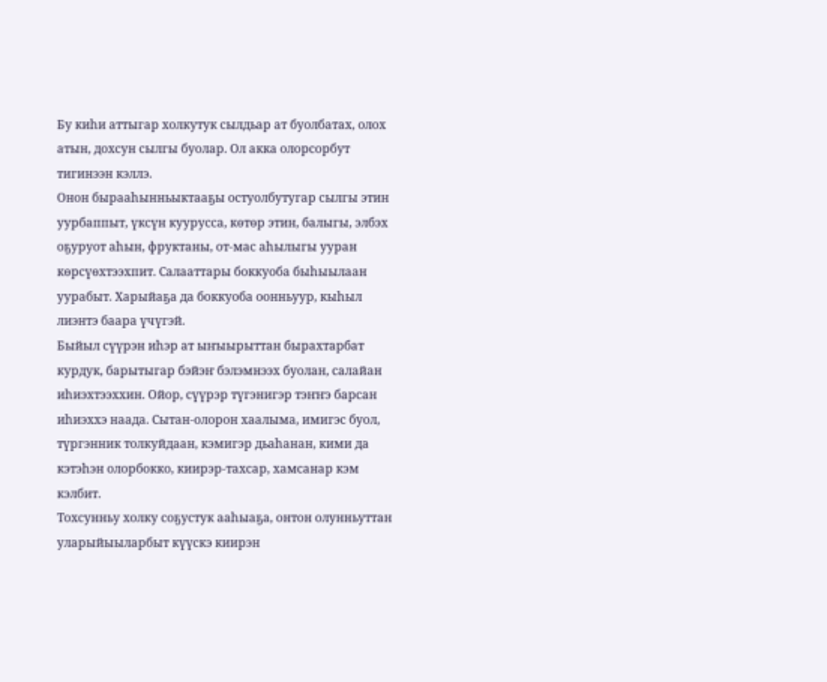Бу киһи аттыгар холкутук сылдьар ат буолбатах, олох атын, дохсун сылгы буолар. Ол акка олорсорбут тигинээн кэллэ.
Онон бырааһынньыктааҕы остуолбутугар сылгы этин уурбаппыт, үксүн куурусса, көтөр этин, балыгы, элбэх оҕуруот аһын, фруктаны, от-мас аһылыгы ууран көрсүөхтээхпит. Салааттары боккуоба быһыылаан уурабыт. Харыйаҕа да боккуоба оонньуур, кыһыл лиэнтэ баара үчүгэй.
Быйыл сүүрэн иһэр ат ыҥыырыттан бырахтарбат курдук, барытыгар бэйэҥ бэлэмнээх буолан, салайан иһиэхтээххин. Ойор, сүүрэр түгэнигэр тэҥҥэ барсан иһиэххэ наада. Сытан-олорон хаалыма, имигэс буол, түргэнник толкуйдаан, кэмигэр дьаһанан, кими да кэтэһэн олорбокко, киирэр-тахсар, хамсанар кэм кэлбит.
Тохсунньу холку соҕустук ааһыаҕа, онтон олунньуттан уларыйыыларбыт күүскэ киирэн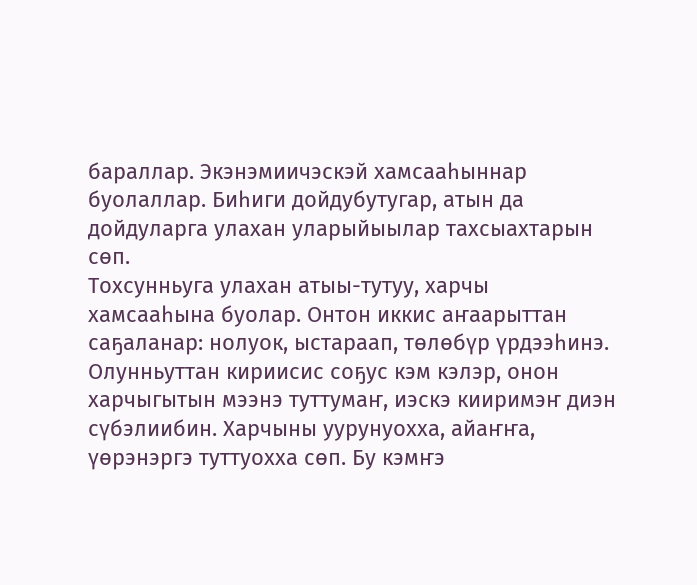бараллар. Экэнэмиичэскэй хамсааһыннар буолаллар. Биһиги дойдубутугар, атын да дойдуларга улахан уларыйыылар тахсыахтарын сөп.
Тохсунньуга улахан атыы-тутуу, харчы хамсааһына буолар. Онтон иккис аҥаарыттан саҕаланар: нолуок, ыстараап, төлөбүр үрдээһинэ. Олунньуттан кириисис соҕус кэм кэлэр, онон харчыгытын мээнэ туттумаҥ, иэскэ кииримэҥ диэн сүбэлиибин. Харчыны уурунуохха, айаҥҥа, үөрэнэргэ туттуохха сөп. Бу кэмҥэ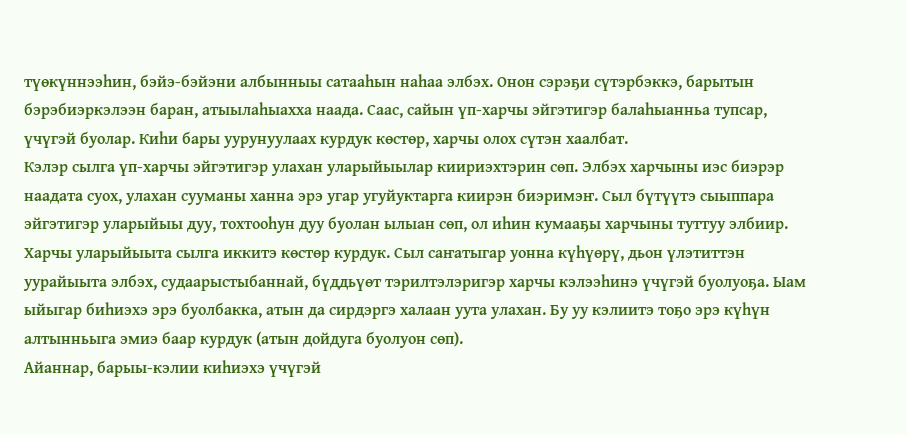түөкүннээһин, бэйэ-бэйэни албынныы сатааһын наһаа элбэх. Онон сэрэҕи сүтэрбэккэ, барытын бэрэбиэркэлээн баран, атыылаһыахха наада. Саас, сайын үп-харчы эйгэтигэр балаһыанньа тупсар, үчүгэй буолар. Киһи бары уурунуулаах курдук көстөр, харчы олох сүтэн хаалбат.
Кэлэр сылга үп-харчы эйгэтигэр улахан уларыйыылар киириэхтэрин сөп. Элбэх харчыны иэс биэрэр наадата суох, улахан сууманы ханна эрэ угар угуйуктарга киирэн биэримэҥ. Сыл бүтүүтэ сыыппара эйгэтигэр уларыйыы дуу, тохтооһун дуу буолан ылыан сөп, ол иһин кумааҕы харчыны туттуу элбиир.
Харчы уларыйыыта сылга иккитэ көстөр курдук. Сыл саҥатыгар уонна күһүөрү, дьон үлэтиттэн уурайыыта элбэх, судаарыстыбаннай, бүддьүөт тэрилтэлэригэр харчы кэлээһинэ үчүгэй буолуоҕа. Ыам ыйыгар биһиэхэ эрэ буолбакка, атын да сирдэргэ халаан уута улахан. Бу уу кэлиитэ тоҕо эрэ күһүн алтынньыга эмиэ баар курдук (атын дойдуга буолуон сөп).
Айаннар, барыы-кэлии киһиэхэ үчүгэй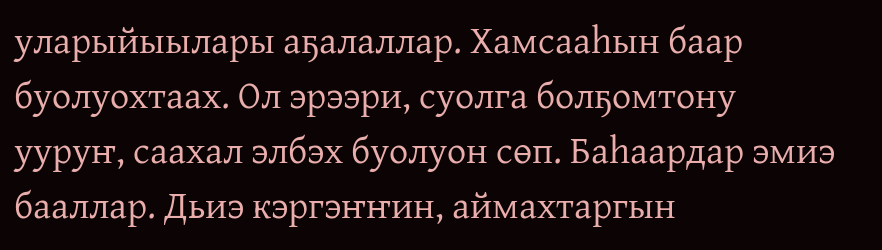уларыйыылары аҕалаллар. Хамсааһын баар буолуохтаах. Ол эрээри, суолга болҕомтону ууруҥ, саахал элбэх буолуон сөп. Баһаардар эмиэ бааллар. Дьиэ кэргэҥҥин, аймахтаргын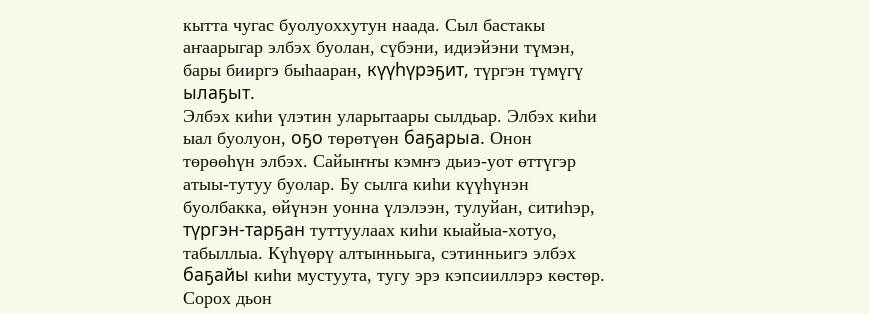кытта чугас буолуоххутун наада. Сыл бастакы аҥаарыгар элбэх буолан, сүбэни, идиэйэни түмэн, бары бииргэ быһааран, күүһүрэҕит, түргэн түмүгү ылаҕыт.
Элбэх киһи үлэтин уларытаары сылдьар. Элбэх киһи ыал буолуон, оҕо төрөтүөн баҕарыа. Онон төрөөһүн элбэх. Сайыҥҥы кэмҥэ дьиэ-уот өттүгэр атыы-тутуу буолар. Бу сылга киһи күүһүнэн буолбакка, өйүнэн уонна үлэлээн, тулуйан, ситиһэр, түргэн-тарҕан туттуулаах киһи кыайыа-хотуо, табыллыа. Күһүөрү алтынньыга, сэтинньигэ элбэх баҕайы киһи мустуута, тугу эрэ кэпсииллэрэ көстөр. Сорох дьон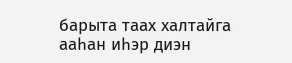барыта таах халтайга ааһан иһэр диэн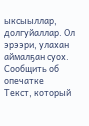ыксыыллар, долгуйаллар. Ол эрээри, улахан аймалҕан суох.
Сообщить об опечатке
Текст, который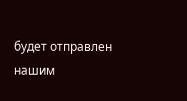будет отправлен нашим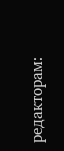редакторам: